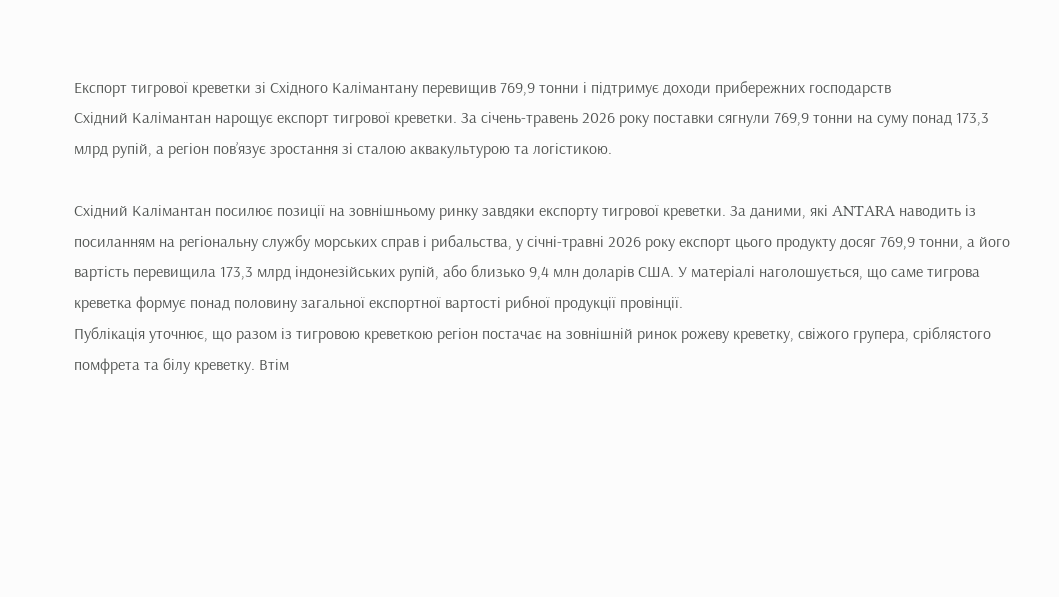Експорт тигрової креветки зі Східного Калімантану перевищив 769,9 тонни і підтримує доходи прибережних господарств
Східний Калімантан нарощує експорт тигрової креветки. За січень-травень 2026 року поставки сягнули 769,9 тонни на суму понад 173,3 млрд рупій, а регіон пов’язує зростання зі сталою аквакультурою та логістикою.

Східний Калімантан посилює позиції на зовнішньому ринку завдяки експорту тигрової креветки. За даними, які ANTARA наводить із посиланням на регіональну службу морських справ і рибальства, у січні-травні 2026 року експорт цього продукту досяг 769,9 тонни, а його вартість перевищила 173,3 млрд індонезійських рупій, або близько 9,4 млн доларів США. У матеріалі наголошується, що саме тигрова креветка формує понад половину загальної експортної вартості рибної продукції провінції.
Публікація уточнює, що разом із тигровою креветкою регіон постачає на зовнішній ринок рожеву креветку, свіжого групера, сріблястого помфрета та білу креветку. Втім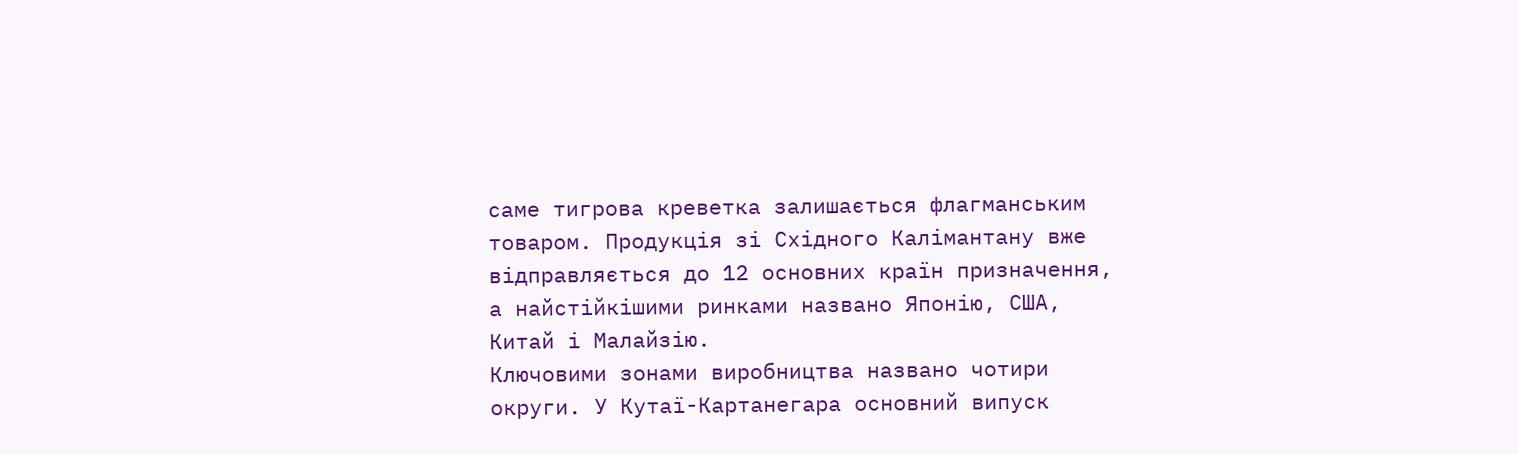саме тигрова креветка залишається флагманським товаром. Продукція зі Східного Калімантану вже відправляється до 12 основних країн призначення, а найстійкішими ринками названо Японію, США, Китай і Малайзію.
Ключовими зонами виробництва названо чотири округи. У Кутаї-Картанегара основний випуск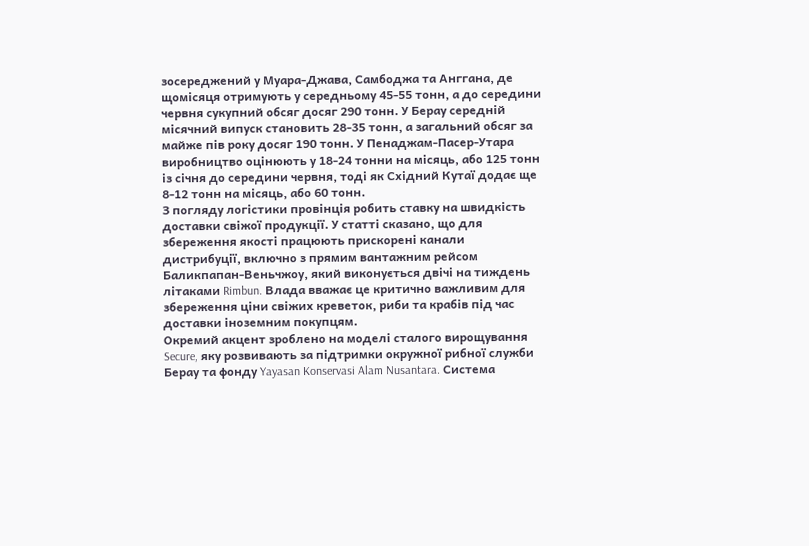зосереджений у Муара-Джава, Самбоджа та Анггана, де щомісяця отримують у середньому 45-55 тонн, а до середини червня сукупний обсяг досяг 290 тонн. У Берау середній місячний випуск становить 28-35 тонн, а загальний обсяг за майже пів року досяг 190 тонн. У Пенаджам-Пасер-Утара виробництво оцінюють у 18-24 тонни на місяць, або 125 тонн із січня до середини червня, тоді як Східний Кутаї додає ще 8-12 тонн на місяць, або 60 тонн.
З погляду логістики провінція робить ставку на швидкість доставки свіжої продукції. У статті сказано, що для збереження якості працюють прискорені канали дистрибуції, включно з прямим вантажним рейсом Баликпапан-Веньчжоу, який виконується двічі на тиждень літаками Rimbun. Влада вважає це критично важливим для збереження ціни свіжих креветок, риби та крабів під час доставки іноземним покупцям.
Окремий акцент зроблено на моделі сталого вирощування Secure, яку розвивають за підтримки окружної рибної служби Берау та фонду Yayasan Konservasi Alam Nusantara. Система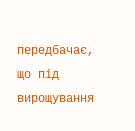передбачає, що під вирощування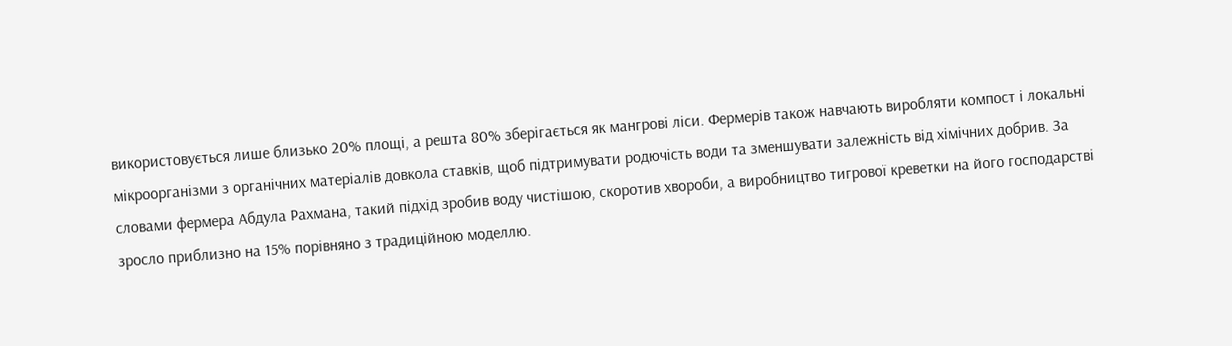використовується лише близько 20% площі, а решта 80% зберігається як мангрові ліси. Фермерів також навчають виробляти компост і локальні мікроорганізми з органічних матеріалів довкола ставків, щоб підтримувати родючість води та зменшувати залежність від хімічних добрив. За словами фермера Абдула Рахмана, такий підхід зробив воду чистішою, скоротив хвороби, а виробництво тигрової креветки на його господарстві зросло приблизно на 15% порівняно з традиційною моделлю.